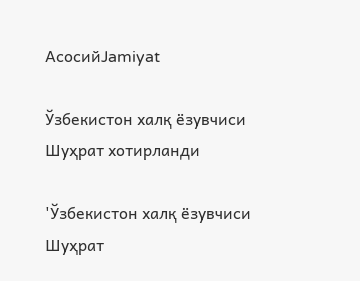АсосийJamiyat

Ўзбекистон халқ ёзувчиси Шуҳрат хотирланди

'Ўзбекистон халқ ёзувчиси Шуҳрат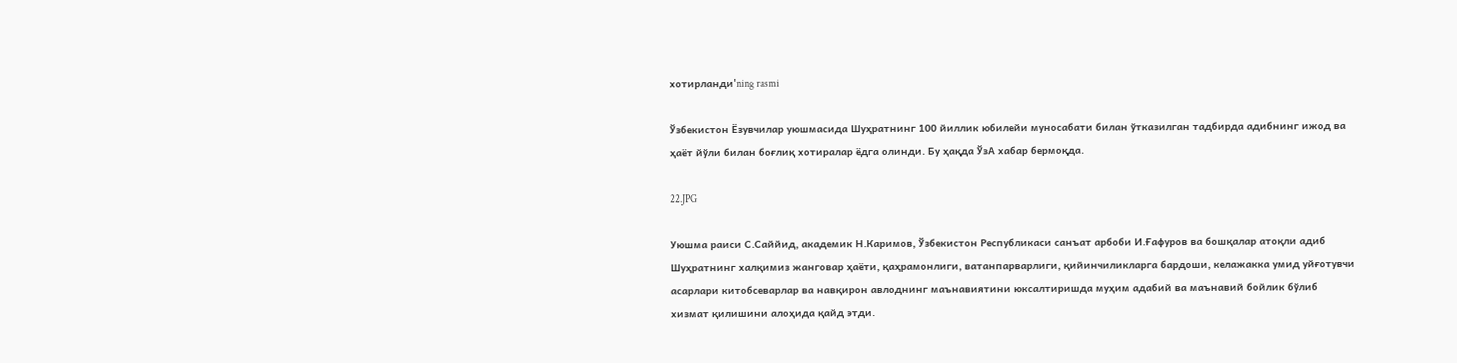хотирланди'ning rasmi

Ўзбекистон Ёзувчилар уюшмасида Шуҳратнинг 100 йиллик юбилейи муносабати билан ўтказилган тадбирда адибнинг ижод ва ҳаёт йўли билан боғлиқ хотиралар ёдга олинди. Бу ҳақда ЎзА хабар бермоқда.

22.JPG

Уюшма раиси С.Саййид, академик Н.Каримов, Ўзбекистон Республикаси санъат арбоби И.Ғафуров ва бошқалар атоқли адиб Шуҳратнинг халқимиз жанговар ҳаёти, қаҳрамонлиги, ватанпарварлиги, қийинчиликларга бардоши, келажакка умид уйғотувчи асарлари китобсеварлар ва навқирон авлоднинг маънавиятини юксалтиришда муҳим адабий ва маънавий бойлик бўлиб хизмат қилишини алоҳида қайд этди.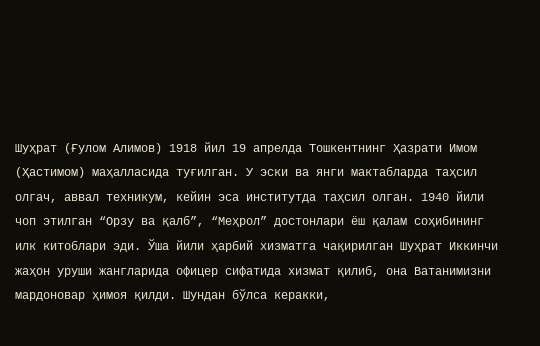Шуҳрат (Ғулом Алимов) 1918 йил 19 апрелда Тошкентнинг Ҳазрати Имом (Ҳастимом) маҳалласида туғилган. У эски ва янги мактабларда таҳсил олгач, аввал техникум, кейин эса институтда таҳсил олган. 1940 йили чоп этилган “Орзу ва қалб”, “Меҳрол” достонлари ёш қалам соҳибининг илк китоблари эди. Ўша йили ҳарбий хизматга чақирилган Шуҳрат Иккинчи жаҳон уруши жангларида офицер сифатида хизмат қилиб, она Ватанимизни мардоновар ҳимоя қилди. Шундан бўлса керакки,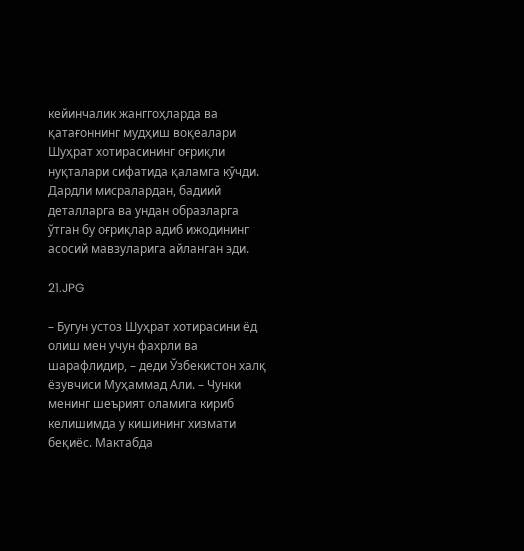кейинчалик жанггоҳларда ва қатағоннинг мудҳиш воқеалари Шуҳрат хотирасининг оғриқли нуқталари сифатида қаламга кўчди. Дардли мисралардан, бадиий деталларга ва ундан образларга ўтган бу оғриқлар адиб ижодининг асосий мавзуларига айланган эди.

21.JPG

– Бугун устоз Шуҳрат хотирасини ёд олиш мен учун фахрли ва шарафлидир, – деди Ўзбекистон халқ ёзувчиси Муҳаммад Али. – Чунки менинг шеърият оламига кириб келишимда у кишининг хизмати беқиёс. Мактабда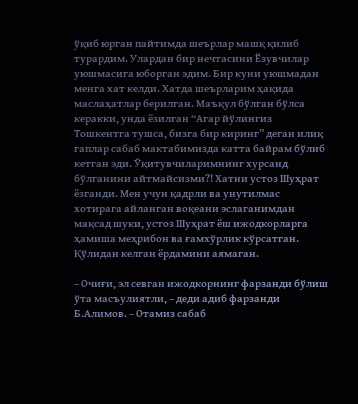ўқиб юрган пайтимда шеърлар машқ қилиб турардим. Улардан бир нечтасини Ёзувчилар уюшмасига юборган эдим. Бир куни уюшмадан менга хат келди. Хатда шеърларим ҳақида маслаҳатлар берилган. Маъқул бўлган бўлса керакки, унда ёзилган “Агар йўлингиз Тошкентга тушса, бизга бир киринг” деган илиқ гаплар сабаб мактабимизда катта байрам бўлиб кетган эди. Ўқитувчиларимнинг хурсанд бўлганини айтмайсизми?! Хатни устоз Шуҳрат ёзганди. Мен учун қадрли ва унутилмас хотирага айланган воқеани эслаганимдан мақсад шуки, устоз Шуҳрат ёш ижодкорларга ҳамиша меҳрибон ва ғамхўрлик кўрсатган. Қўлидан келган ёрдамини аямаган.

– Очиғи, эл севган ижодкорнинг фарзанди бўлиш ўта масъулиятли, – деди адиб фарзанди Б.Алимов. – Отамиз сабаб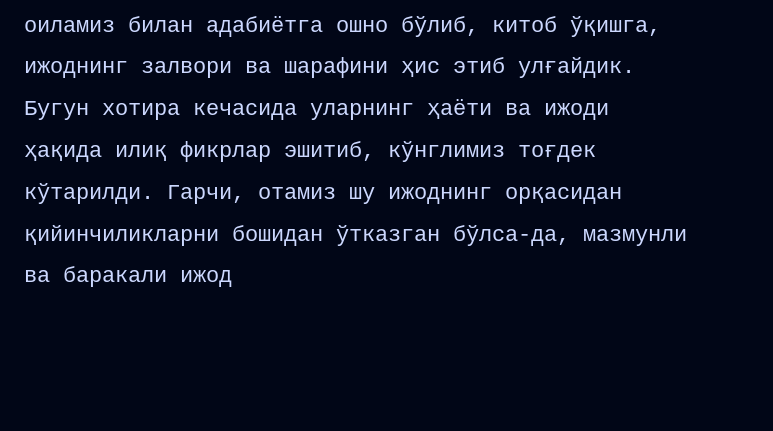оиламиз билан адабиётга ошно бўлиб, китоб ўқишга, ижоднинг залвори ва шарафини ҳис этиб улғайдик. Бугун хотира кечасида уларнинг ҳаёти ва ижоди ҳақида илиқ фикрлар эшитиб, кўнглимиз тоғдек кўтарилди. Гарчи, отамиз шу ижоднинг орқасидан қийинчиликларни бошидан ўтказган бўлса-да, мазмунли ва баракали ижод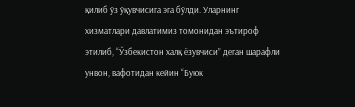қилиб ўз ўқувчисига эга бўлди. Уларнинг хизматлари давлатимиз томонидан эътироф этилиб, “Ўзбекистон халқ ёзувчиси” деган шарафли унвон, вафотидан кейин “Буюк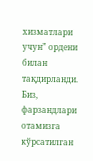хизматлари учун” ордени билан тақдирланди. Биз, фарзандлари отамизга кўрсатилган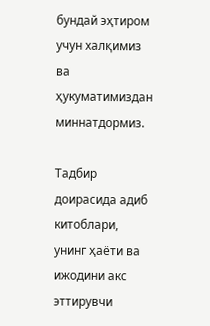бундай эҳтиром учун халқимиз ва ҳукуматимиздан миннатдормиз.

Тадбир доирасида адиб китоблари, унинг ҳаёти ва ижодини акс эттирувчи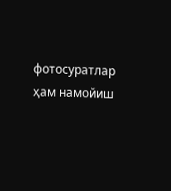фотосуратлар ҳам намойиш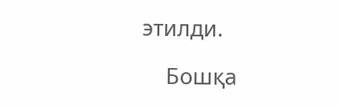этилди.

    Бошқа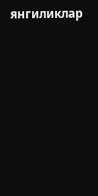янгиликлар